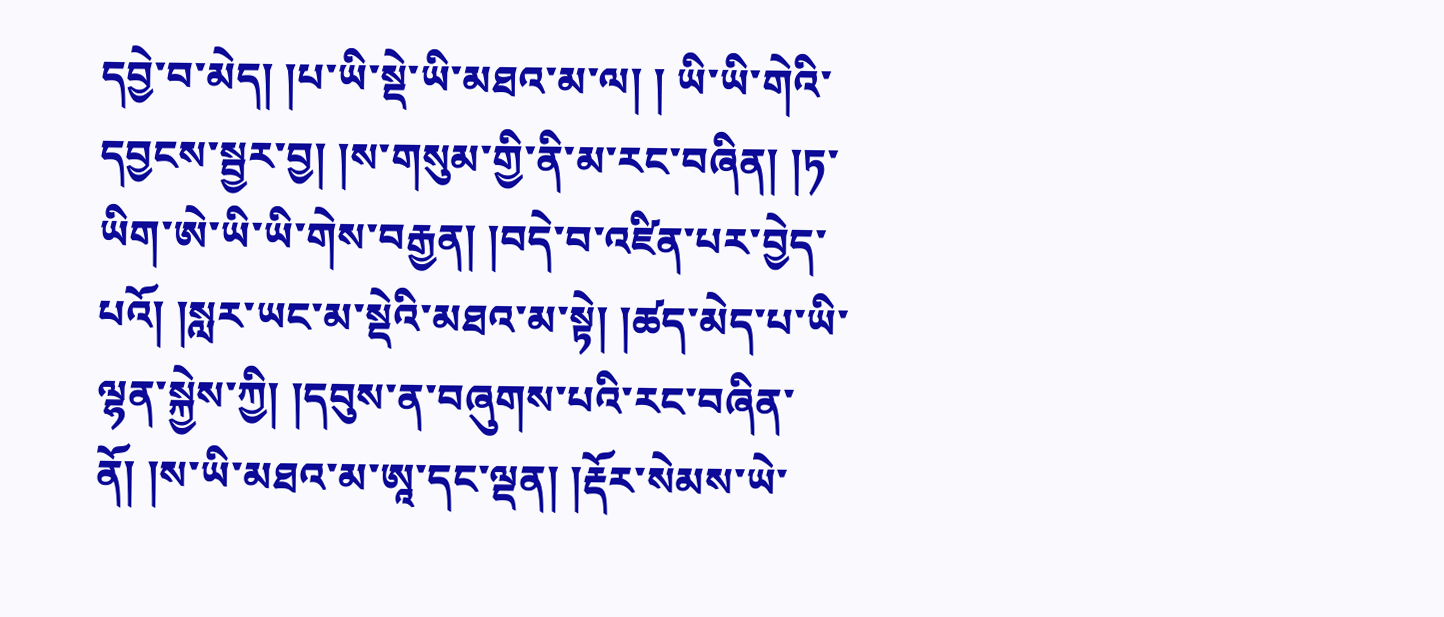དབྱེ་བ་མེད། །པ་ཡི་སྡེ་ཡི་མཐའ་མ་ལ། ། ཡི་ཡི་གེའི་དབྱངས་སྦྱར་བྱ། །ས་གསུམ་གྱི་ནི་མ་རང་བཞིན། །ཏ་ཡིག་ཨེ་ཡི་ཡི་གེས་བརྒྱན། །བདེ་བ་འཛིན་པར་བྱེད་པའོ། །སླར་ཡང་མ་སྡེའི་མཐའ་མ་སྟེ། །ཚད་མེད་པ་ཡི་ལྷན་སྐྱེས་ཀྱི། །དབུས་ན་བཞུགས་པའི་རང་བཞིན་ནོ། །ས་ཡི་མཐའ་མ་ཨཱ་དང་ལྡན། །རྡོར་སེམས་ཡེ་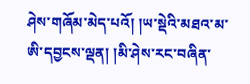ཤེས་གཞོམ་མེད་པའོ། །ཡ་སྡེའི་མཐའ་མ་ཨི་དབྱངས་ལྡན། །མི་ཤེས་རང་བཞིན་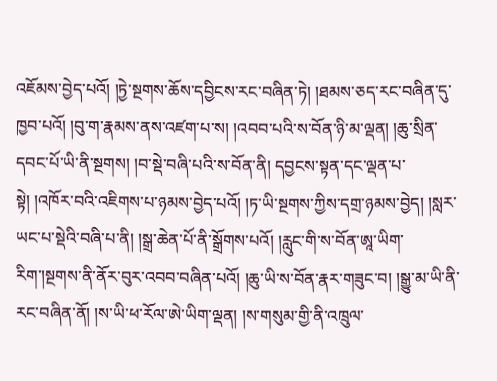འཇོམས་བྱེད་པའོ། །ཏྱེ་སྔགས་ཆོས་དབྱིངས་རང་བཞིན་ཏེ། །ཐམས་ཅད་རང་བཞིན་དུ་ཁྱབ་པའོ། །བུ་ག་རྣམས་ནས་འཛག་པ་ས། །འབབ་པའི་ས་བོན་ཉི་མ་ལྡན། །ཆུ་སྲིན་དབང་པོ་ཡི་ནི་སྔགས། །བ་སྡེ་བཞི་པའི་ས་བོན་ནི། དབྱངས་སྟན་དང་ལྡན་པ་སྟེ། །འཁོར་བའི་འཇིགས་པ་ཉམས་བྱེད་པའོ། །ཏ་ཡི་སྔགས་ཀྱིས་དགྲ་ཉམས་བྱེད། །སླར་ཡང་པ་སྡེའི་བཞི་པ་ནི། །སྒྲ་ཆེན་པོ་ནི་སྒྲོགས་པའོ། །རླུང་གི་ས་བོན་ཨཱ་ཡིག་རིག་།སྔགས་ནི་ནོར་བུར་འབབ་བཞིན་པའོ། །ཆུ་ཡི་ས་བོན་རྣར་གཟུང་བ། །སྒྱུ་མ་ཡི་ནི་རང་བཞིན་ནོ། །ས་ཡི་ཕ་རོལ་ཨེ་ཡིག་ལྡན། །ས་གསུམ་གྱི་ནི་འཁྲུལ་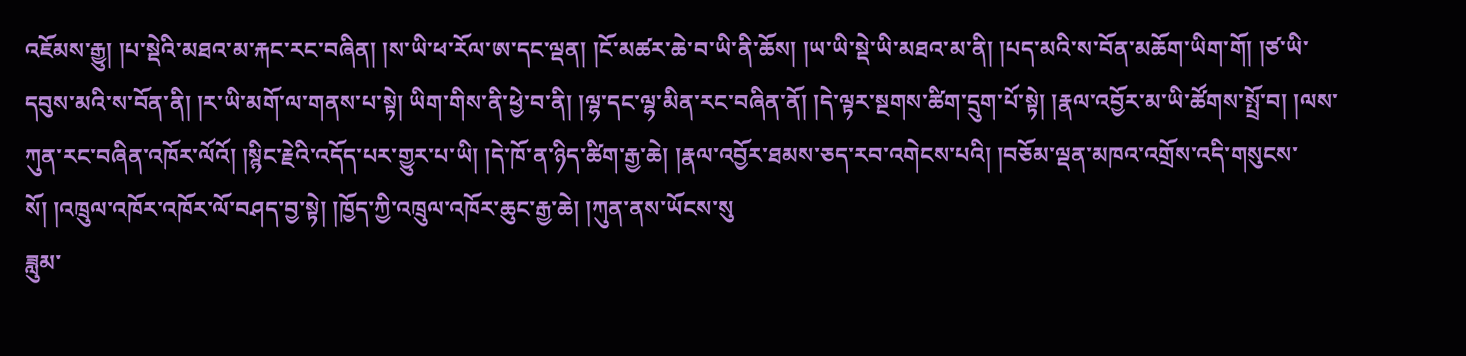འཇོམས་རྒྱུ། །པ་སྡེའི་མཐའ་མ་རྐང་རང་བཞིན། །ས་ཡི་ཕ་རོལ་ཨ་དང་ལྡན། །ངོ་མཚར་ཆེ་བ་ཡི་ནི་ཆོས། །ཡ་ཡི་སྡེ་ཡི་མཐའ་མ་ནི། །པད་མའི་ས་བོན་མཆོག་ཡིག་གོ། །ཙ་ཡི་དབུས་མའི་ས་བོན་ནི། །ར་ཡི་མགོ་ལ་གནས་པ་སྟེ། ཡིག་གིས་ནི་ཕྱེ་བ་ནི། །ལྷ་དང་ལྷ་མིན་རང་བཞིན་ནོ། །དེ་ལྟར་སྔགས་ཚིག་དྲུག་པོ་སྟེ། །རྣལ་འབྱོར་མ་ཡི་ཚོགས་སྤྲོ་བ། །ལས་ཀུན་རང་བཞིན་འཁོར་ལོའོ། །སྙིང་རྗེའི་འདོད་པར་གྱུར་པ་ཡི། །དེ་ཁོ་ན་ཉིད་ཚིག་རྒྱ་ཆེ། །རྣལ་འབྱོར་ཐམས་ཅད་རབ་འགེངས་པའི། །བཅོམ་ལྡན་མཁའ་འགྲོས་འདི་གསུངས་སོ། །འཁྲུལ་འཁོར་འཁོར་ལོ་བཤད་བྱ་སྟེ། །ཁྱོད་ཀྱི་འཁྲུལ་འཁོར་ཆུང་རྒྱ་ཆེ། །ཀུན་ནས་ཡོངས་སུ
ཟླུམ་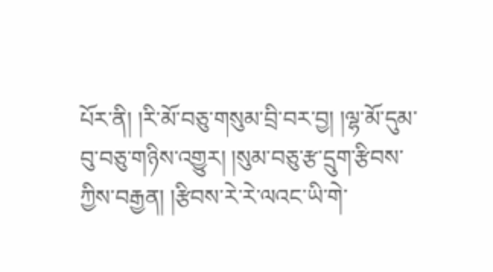པོར་ནི། །རི་མོ་བཅུ་གསུམ་བྲི་བར་བྱ། །ལྷ་མོ་དུམ་བུ་བཅུ་གཉིས་འགྱུར། །སུམ་བཅུ་རྩ་དྲུག་རྩིབས་ཀྱིས་བརྒྱན། །རྩིབས་རེ་རེ་ལའང་ཡི་གེ་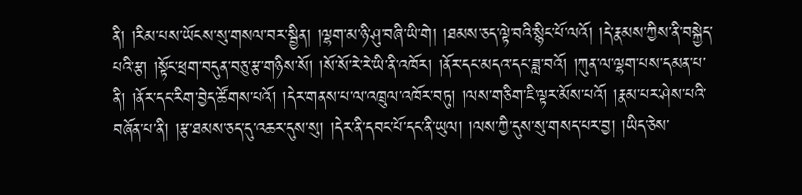ནི། །རིམ་པས་ཡོངས་སུ་གསལ་བར་སྦྱིན། །ལྷག་མ་ཉི་ཤུ་བཞི་ཡི་གེ། །ཐམས་ཅད་ལྟེ་བའི་སྙིང་པོ་ལའོ། །དེ་རྣམས་ཀྱིས་ནི་བསྐྱེད་པའི་རྩ། །སྟོང་ཕྲག་བདུན་བཅུ་རྩ་གཉིས་སོ། །སོ་སོ་རེ་རེ་ཡི་ནི་འཁོར། །ནོར་དང་མདའ་དང་ཟླ་བའོ། །ཀུན་ལ་ལྷག་པས་དམན་པ་ནི། །ནོར་དང་རིག་བྱེད་ཚོགས་པའོ། །དེར་གནས་པ་ལ་འཁྲུལ་འཁོར་བཏུ། །ལས་གཅིག་ཇི་ལྟར་མོས་པའོ། །རྣམ་པར་ཤེས་པའི་བཞོན་པ་ནི། །རྩ་ཐམས་ཅད་དུ་འཆར་དུས་སུ། །དེར་ནི་དབང་པོ་དང་ནི་ཡུལ། །ལས་ཀྱི་དུས་སུ་གསད་པར་བྱ། །ཡིད་ཅེས་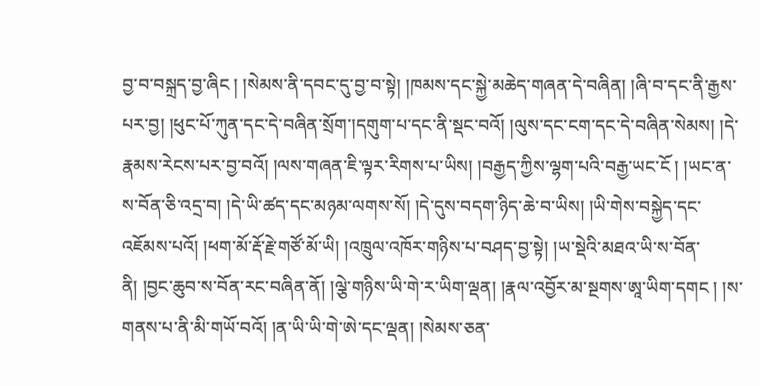བྱ་བ་བསྐྲད་བྱ་ཞིང ། །སེམས་ནི་དབང་དུ་བྱ་བ་སྟེ། །ཁམས་དང་སྐྱེ་མཆེད་གཞན་དེ་བཞིན། །ཞི་བ་དང་ནི་རྒྱས་པར་བྱ། །ཕུང་པོ་ཀུན་དང་དེ་བཞིན་སྲོག་།དགུག་པ་དང་ནི་སྡང་བའོ། །ལུས་དང་ངག་དང་དེ་བཞིན་སེམས། །དེ་རྣམས་རེངས་པར་བྱ་བའོ། །ལས་གཞན་ཇི་ལྟར་རིགས་པ་ཡིས། །བརྒྱད་ཀྱིས་ལྷག་པའི་བརྒྱ་ཡང་ངོ ། །ཡང་ན་ས་བོན་ཅི་འདྲ་བ། །དེ་ཡི་ཚད་དང་མཉམ་ལགས་སོ། །དེ་དུས་བདག་ཉིད་ཆེ་བ་ཡིས། །ཡི་གེས་བསྐྱེད་དང་འཇོམས་པའོ། །ཕག་མོ་རྡོ་རྗེ་གཙོ་མོ་ཡི། །འཁྲུལ་འཁོར་གཉིས་པ་བཤད་བྱ་སྟེ། །ཡ་སྡེའི་མཐའ་ཡི་ས་བོན་ནི། །བྱང་ཆུབ་ས་བོན་རང་བཞིན་ནོ། །ལྕེ་གཉིས་ཡི་གེ་ར་ཡིག་ལྡན། །རྣལ་འབྱོར་མ་སྔགས་ཨཱ་ཡིག་དགང ། །ས་གནས་པ་ནི་མི་གཡོ་བའོ། །ན་ཡི་ཡི་གེ་ཨེ་དང་ལྡན། །སེམས་ཅན་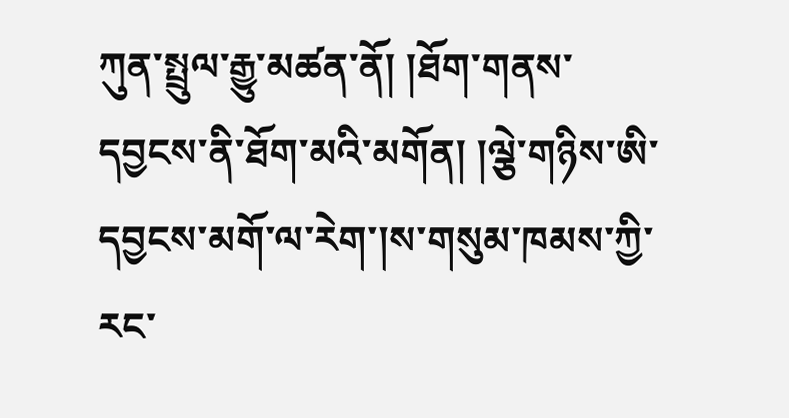ཀུན་སྤྲུལ་རྒྱུ་མཚན་ནོ། །ཐོག་གནས་དབྱངས་ནི་ཐོག་མའི་མགོན། །ལྕེ་གཉིས་ཨི་དབྱངས་མགོ་ལ་རེག་།ས་གསུམ་ཁམས་ཀྱི་རང་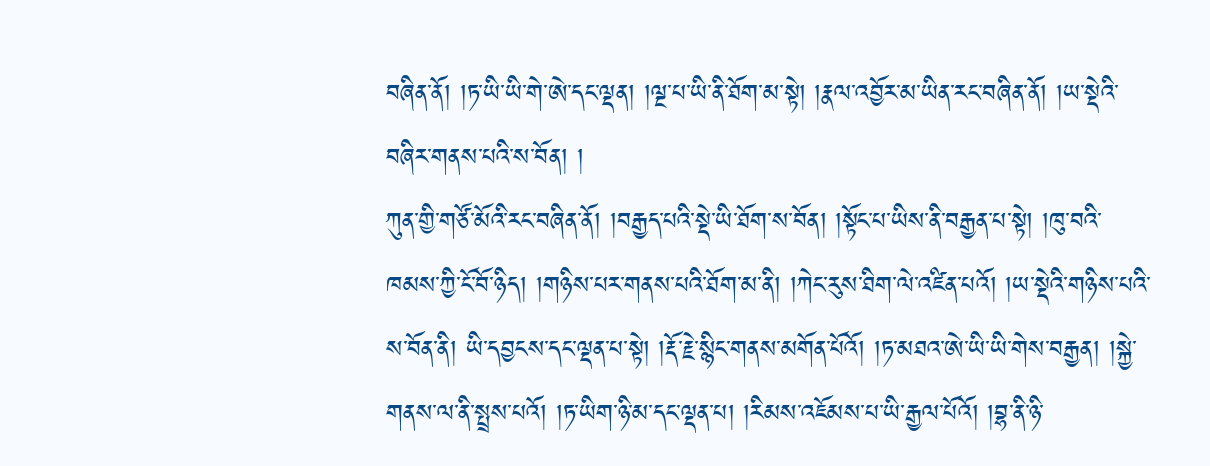བཞིན་ནོ། །ཏ་ཡི་ཡི་གེ་ཨེ་དང་ལྡན། །ལྔ་པ་ཡི་ནི་ཐོག་མ་སྟེ། །རྣལ་འབྱོར་མ་ཡིན་རང་བཞིན་ནོ། །ཡ་སྡེའི་བཞིར་གནས་པའི་ས་བོན། །
ཀུན་གྱི་གཙོ་མོའི་རང་བཞིན་ནོ། །བརྒྱད་པའི་སྡེ་ཡི་ཐོག་ས་བོན། །སྟོང་པ་ཡིས་ནི་བརྒྱན་པ་སྟེ། །ཁུ་བའི་ཁམས་ཀྱི་ངོ་བོ་ཉིད། །གཉིས་པར་གནས་པའི་ཐོག་མ་ནི། །ཀེང་རུས་ཐིག་ལེ་འཛིན་པའོ། །ཡ་སྡེའི་གཉིས་པའི་ས་བོན་ནི། ཡི་དབྱངས་དང་ལྡན་པ་སྟེ། །རྡོ་རྗེ་སྙིང་གནས་མགོན་པོའོ། །ཏ་མཐའ་ཨེ་ཡི་ཡི་གེས་བརྒྱན། །སྐྱེ་གནས་ལ་ནི་སྤྲས་པའོ། །ཏ་ཡིག་ཉི་མ་དང་ལྡན་པ། །རིམས་འཇོམས་པ་ཡི་རྒྱལ་པོའོ། །བྷ་ནི་ཉི་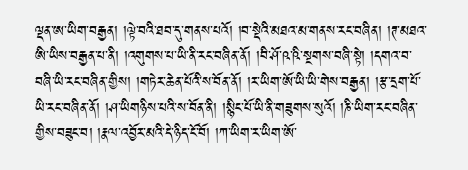ལྡན་ཨ་ཡིག་བརྒྱན། །ལྟེ་བའི་ཐབ་དུ་གནས་པའོ། །བ་སྡེའི་མཐའ་མ་གནས་རང་བཞིན། །ཊ་མཐའ་ཨི་ཡིས་བརྒྱན་པ་ནི། །འགུགས་པ་ཡི་ནི་རང་བཞིན་ནོ། །བི་ཤོ་ཥ་ཥི་སྔགས་བཞི་སྟེ། །དགའ་བ་བཞི་ཡི་རང་བཞིན་གྱིས། །གཏེར་ཆེན་པོའི་ས་བོན་ནོ། །ར་ཡིག་ཨོ་ཡི་ཡི་གེས་བརྒྱན། །རྩ་དྲག་པོ་ཡི་རང་བཞིན་ནོ། །ཤ་ཡིགཉིས་པའི་ས་བོན་ནི། །སྙིང་པོ་ཡི་ནི་གཟུགས་སུའོ། །ཎི་ཡིག་རང་བཞིན་གྱིས་བཟུང་བ། །རྣལ་འབྱོར་མའི་དེ་ཉིད་ངོ་བོ། །ཀ་ཡིག་ར་ཡིག་ཨོ་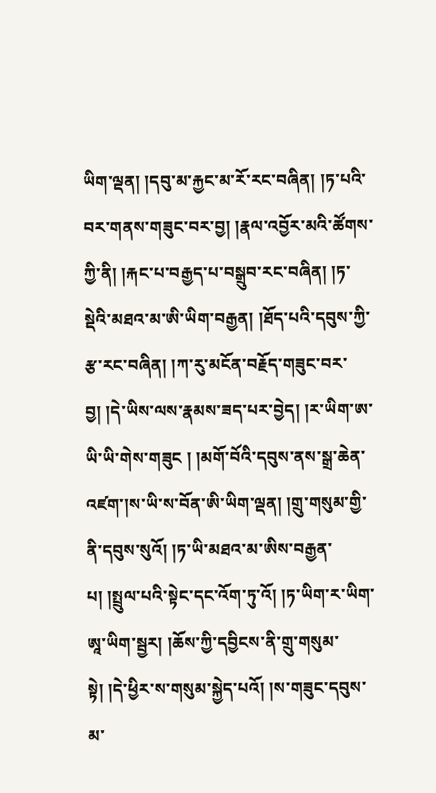ཡིག་ལྡན། །དབུ་མ་རྐྱང་མ་རོ་རང་བཞིན། །ཏ་པའི་བར་གནས་གཟུང་བར་བྱ། །རྣལ་འབྱོར་མའི་ཚོགས་ཀྱི་ནི། །རྐང་པ་བརྒྱད་པ་བསྒྲུབ་རང་བཞིན། །ཏ་སྡེའི་མཐའ་མ་ཨི་ཡིག་བརྒྱན། །ཐོད་པའི་དབུས་ཀྱི་རྩ་རང་བཞིན། །ཀ་རུ་མངོན་བརྗོད་གཟུང་བར་བྱ། །དེ་ཡིས་ལས་རྣམས་ཟད་པར་བྱེད། །ར་ཡིག་ཨ་ཡི་ཡི་གེས་གཟུང ། །མགོ་བོའི་དབུས་ནས་སྒྲ་ཆེན་འཛག་།ས་ཡི་ས་བོན་ཨི་ཡིག་ལྡན། །གྲུ་གསུམ་གྱི་ནི་དབུས་སུའོ། །ཏ་ཡི་མཐའ་མ་ཨིས་བརྒྱན་པ། །སྤྲུལ་པའི་སྟེང་དང་འོག་ཏུ་འོ། །ཏ་ཡིག་ར་ཡིག་ཨཱ་ཡིག་སྦྱར། །ཆོས་ཀྱི་དབྱིངས་ནི་གྲུ་གསུམ་སྟེ། །དེ་ཕྱིར་ས་གསུམ་སྐྱེད་པའོ། །ས་གཟུང་དབུས་མ་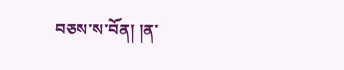བཅས་ས་བོན། །ན་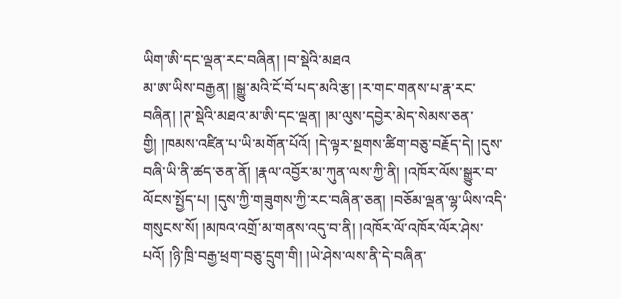ཡིག་ཨི་དང་ལྡན་རང་བཞིན། །བ་སྡེའི་མཐའ
མ་ཨ་ཡིས་བརྒྱན། །སྒྱུ་མའི་ངོ་བོ་པད་མའི་རྩ། །ར་གང་གནས་པ་རྣ་རང་བཞིན། །ཊ་སྡེའི་མཐའ་མ་ཨི་དང་ལྡན། །མ་ལུས་དབྱེར་མེད་སེམས་ཅན་གྱི། །ཁམས་འཛིན་པ་ཡི་མགོན་པོའོ། །དེ་ལྟར་སྔགས་ཚིག་བཅུ་བརྗོད་དེ། །དུས་བཞི་ཡི་ནི་ཚད་ཅན་ནོ། །རྣལ་འབྱོར་མ་ཀུན་ལས་ཀྱི་ནི། །འཁོར་ལོས་སྒྱུར་བ་ལོངས་སྤྱོད་པ། །དུས་ཀྱི་གཟུགས་ཀྱི་རང་བཞིན་ཅན། །བཅོམ་ལྡན་ལྷ་ཡིས་འདི་གསུངས་སོ། །མཁའ་འགྲོ་མ་གནས་འདུ་བ་ནི། །འཁོར་ལོ་འཁོར་ལོར་ཤེས་པའོ། །ཉི་ཁྲི་བརྒྱ་ཕྲག་བཅུ་དྲུག་གི། །ཡེ་ཤེས་ལས་ནི་དེ་བཞིན་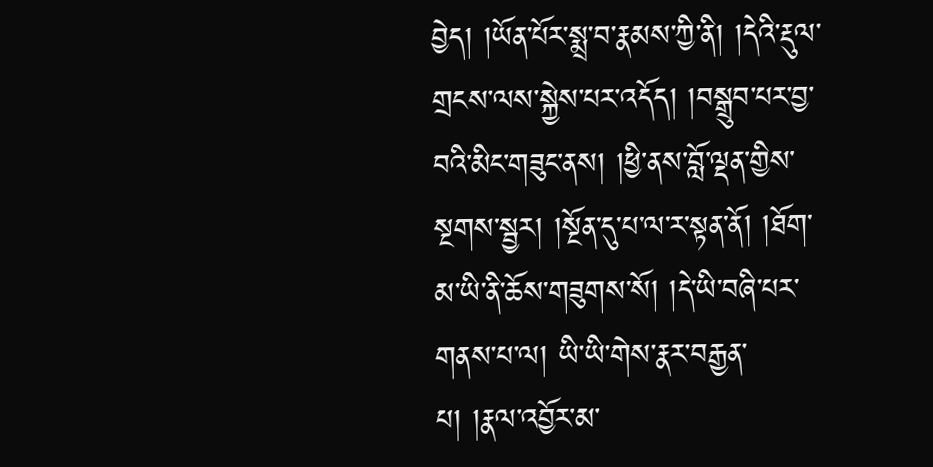བྱེད། །ཡོན་པོར་སྨྲ་བ་རྣམས་ཀྱི་ནི། །དེའི་རྡུལ་གྲངས་ལས་སྐྱེས་པར་འདོད། །བསྒྲུབ་པར་བྱ་བའི་མིང་གཟུང་ནས། །ཕྱི་ནས་བློ་ལྡན་གྱིས་སྔགས་སྦྱར། །སྔོན་དུ་པ་ལ་ར་སྟན་ནོ། །ཐོག་མ་ཡི་ནི་ཆོས་གཟུགས་སོ། །དེ་ཡི་བཞི་པར་གནས་པ་ལ། ཡི་ཡི་གེས་རྣར་བརྒྱན་པ། །རྣལ་འབྱོར་མ་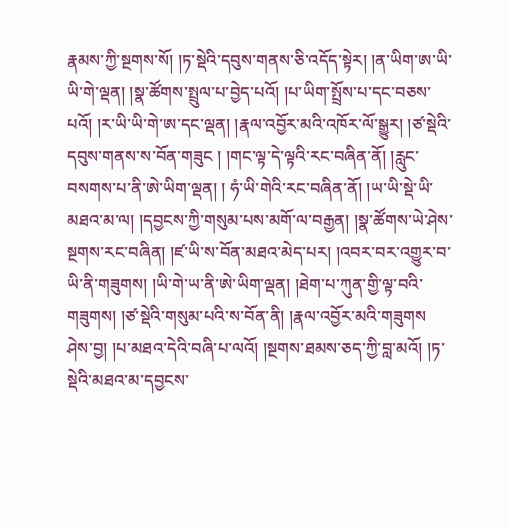རྣམས་ཀྱི་སྔགས་སོ། །ཏ་སྡེའི་དབུས་གནས་ཅི་འདོད་སྟེར། །ན་ཡིག་ཨ་ཡི་ཡི་གེ་ལྡན། །སྣ་ཚོགས་སྤྲུལ་པ་བྱེད་པའོ། །པ་ཡིག་སྤྲོས་པ་དང་བཅས་པའོ། །ར་ཡི་ཡི་གེ་ཨ་དང་ལྡན། །རྣལ་འབྱོར་མའི་འཁོར་ལོ་སྒྱུར། །ཙ་སྡེའི་དབུས་གནས་ས་བོན་གཟུང ། །གང་ལྟ་དེ་ལྟའི་རང་བཞིན་ནོ། །རླུང་བསགས་པ་ནི་ཨེ་ཡིག་ལྡན། ། ཧཾ་ཡི་གེའི་རང་བཞིན་ནོ། །ཡ་ཡི་སྡེ་ཡི་མཐའ་མ་ལ། །དབྱངས་ཀྱི་གསུམ་པས་མགོ་ལ་བརྒྱན། །སྣ་ཚོགས་ཡེ་ཤེས་སྔགས་རང་བཞིན། །ཛ་ཡི་ས་བོན་མཐའ་མེད་པར། །འབར་བར་འགྱུར་བ་ཡི་ནི་གཟུགས། །ཡི་གེ་ཡ་ནི་ཨེ་ཡིག་ལྡན། །ཐེག་པ་ཀུན་གྱི་ལྟ་བའི་གཟུགས། །ཙ་སྡེའི་གསུམ་པའི་ས་བོན་ནི། །རྣལ་འབྱོར་མའི་གཟུགས
ཤེས་བྱ། །པ་མཐའ་དེའི་བཞི་པ་ལའོ། །སྔགས་ཐམས་ཅད་ཀྱི་བླ་མའོ། །ཏ་སྡེའི་མཐའ་མ་དབྱངས་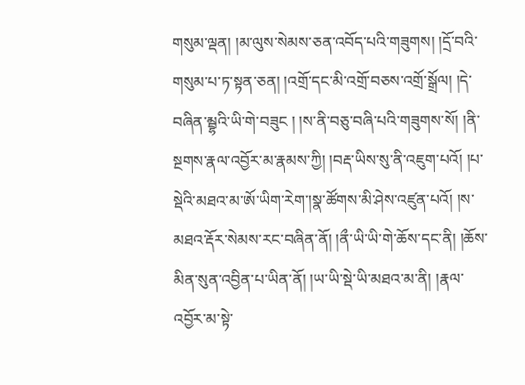གསུམ་ལྡན། །མ་ལུས་སེམས་ཅན་འབོད་པའི་གཟུགས། །དྲོ་བའི་གསུམ་པ་ཏ་སྟན་ཅན། །འགྲོ་དང་མི་འགྲོ་བཅས་འགྲོ་སྒྲོལ། །དེ་བཞིན་མྦྷའི་ཡི་གེ་བཟུང ། །ས་ནི་བཅུ་བཞི་པའི་གཟུགས་སོ། །ནི་སྔགས་རྣལ་འབྱོར་མ་རྣམས་ཀྱི། །བརྡ་ཡིས་སུ་ནི་འཇུག་པའོ། །པ་སྡེའི་མཐའ་མ་ཨོ་ཡིག་རེག་།སྣ་ཚོགས་མི་ཤེས་འཛུན་པའོ། །ས་མཐའ་རྡོར་སེམས་རང་བཞིན་ནོ། །ནྀ་ཡི་ཡི་གེ་ཆོས་དང་ནི། །ཆོས་མིན་སུན་འབྱིན་པ་ཡིན་ནོ། །ཡ་ཡི་སྡེ་ཡི་མཐའ་མ་ནི། །རྣལ་འབྱོར་མ་སྟེ་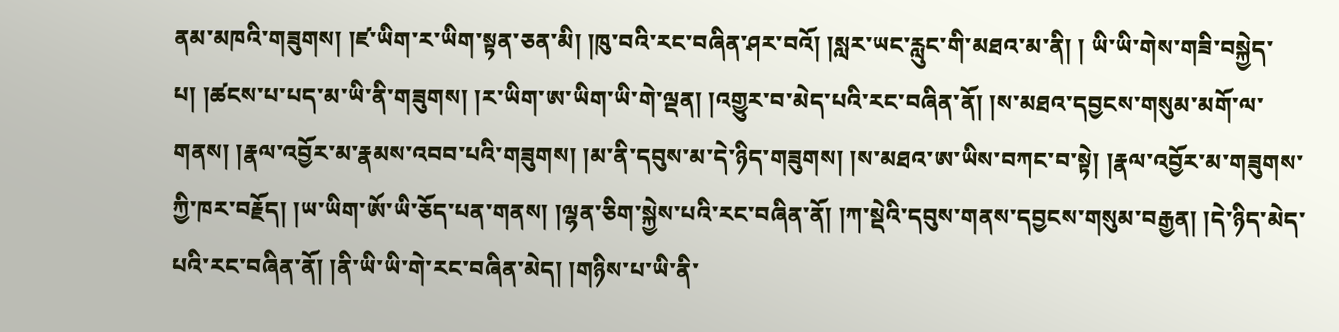ནམ་མཁའི་གཟུགས། །ཛ་ཡིག་ར་ཡིག་སྟན་ཅན་མི། །ཁུ་བའི་རང་བཞིན་ཤར་བའོ། །སླར་ཡང་རླུང་གི་མཐའ་མ་ནི། ། ཡི་ཡི་གེས་གཟི་བསྐྱེད་པ། །ཚངས་པ་པད་མ་ཡི་ནི་གཟུགས། །ར་ཡིག་ཨ་ཡིག་ཡི་གེ་ལྡན། །འགྱུར་བ་མེད་པའི་རང་བཞིན་ནོ། །ས་མཐའ་དབྱངས་གསུམ་མགོ་ལ་གནས། །རྣལ་འབྱོར་མ་རྣམས་འབབ་པའི་གཟུགས། །མ་ནི་དབུས་མ་དེ་ཉིད་གཟུགས། །ས་མཐའ་ཨ་ཡིས་བཀང་བ་སྟེ། །རྣལ་འབྱོར་མ་གཟུགས་ཀྱི་ཁར་བརྗོད། །ཡ་ཡིག་ཨོ་ཡི་ཅོད་པན་གནས། །ལྷན་ཅིག་སྐྱེས་པའི་རང་བཞིན་ནོ། །ཀ་སྡེའི་དབུས་གནས་དབྱངས་གསུམ་བརྒྱན། །དེ་ཉིད་མེད་པའི་རང་བཞིན་ནོ། །ནི་ཡི་ཡི་གེ་རང་བཞིན་མེད། །གཉིས་པ་ཡི་ནི་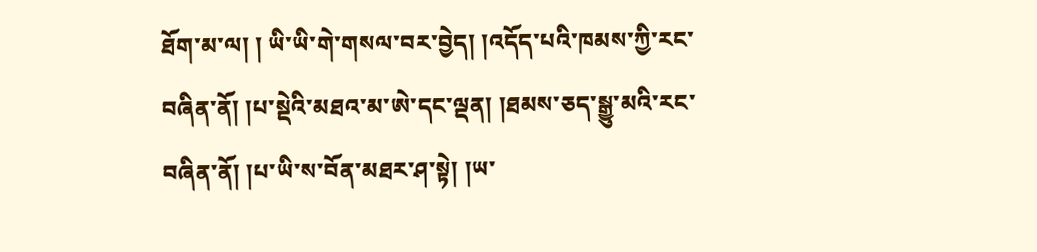ཐོག་མ་ལ། ། ཡི་ཡི་གེ་གསལ་བར་བྱེད། །འདོད་པའི་ཁམས་ཀྱི་རང་བཞིན་ནོ། །པ་སྡེའི་མཐའ་མ་ཨེ་དང་ལྡན། །ཐམས་ཅད་སྒྱུ་མའི་རང་བཞིན་ནོ། །པ་ཡི་ས་བོན་མཐར་ཤ་སྟེ། །ཡ་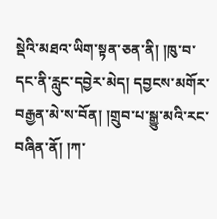སྡེའི་མཐའ་ཡིག་སྟན་ཅན་ནི། །ཁུ་བ་དང་ནི་རླུང་དབྱེར་མེད། དབྱངས་མགོར་བརྒྱན་མེ་ས་བོན། །གྲུབ་པ་སྒྱུ་མའི་རང་བཞིན་ནོ། །ཀ་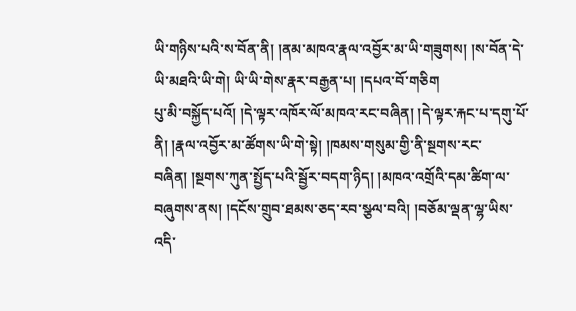ཡི་གཉིས་པའི་ས་བོན་ནི། །ནམ་མཁའ་རྣལ་འབྱོར་མ་ཡི་གཟུགས། །ས་བོན་དེ་ཡི་མཐའི་ཡི་གེ། ཡི་ཡི་གེས་རྣར་བརྒྱན་པ། །དཔའ་བོ་གཅིག
པུ་མི་བསྐྱོད་པའོ། །དེ་ལྟར་འཁོར་ལོ་མཁའ་རང་བཞིན། །དེ་ལྟར་རྐང་པ་དགུ་པོ་ནི། །རྣལ་འབྱོར་མ་ཚོགས་ཡི་གེ་སྟེ། །ཁམས་གསུམ་གྱི་ནི་སྔགས་རང་བཞིན། །སྔགས་ཀུན་སྤྱོད་པའི་སྦྱོར་བདག་ཉིད། །མཁའ་འགྲོའི་དམ་ཚིག་ལ་བཞུགས་ནས། །དངོས་གྲུབ་ཐམས་ཅད་རབ་སྩལ་བའི། །བཅོམ་ལྡན་ལྷ་ཡིས་འདི་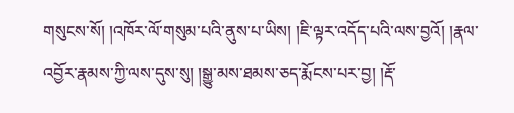གསུངས་སོ། །འཁོར་ལོ་གསུམ་པའི་ནུས་པ་ཡིས། །ཇི་ལྟར་འདོད་པའི་ལས་བྱའོ། །རྣལ་འབྱོར་རྣམས་ཀྱི་ལས་དུས་སུ། །སྒྱུ་མས་ཐམས་ཅད་རྨོངས་པར་བྱ། །རྡོ་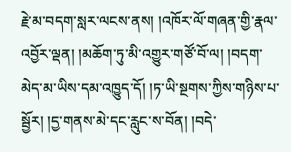རྗེ་མ་བདག་སླར་ལངས་ནས། །འཁོར་ལོ་གཞན་གྱི་རྣལ་འབྱོར་ལྡན། །མཆོག་ཏུ་མི་འགྱུར་གཙོ་བོ་ལ། །བདག་མེད་མ་ཡིས་དམ་འཁྱུད་དོ། །ཏ་ཡི་སྔགས་ཀྱིས་གཉིས་པ་སྦྱོར། །དྱ་གནས་མེ་དང་རླུང་ས་བོན། །བདེ་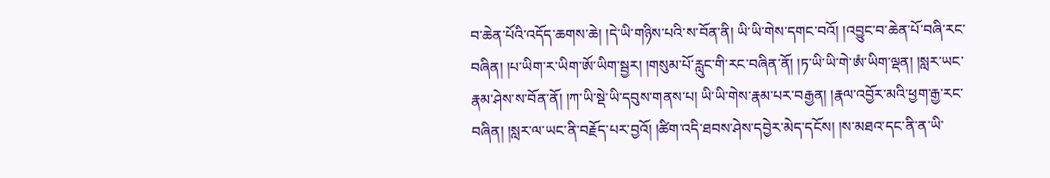བ་ཆེན་པོའི་འདོད་ཆགས་ཆེ། །དེ་ཡི་གཉིས་པའི་ས་བོན་ནི། ཡི་ཡི་གེས་དགང་བའོ། །འབྱུང་བ་ཆེན་པོ་བཞི་རང་བཞིན། །པ་ཡིག་ར་ཡིག་ཨོ་ཡིག་སྦྱར། །གསུམ་པོ་རླུང་གི་རང་བཞིན་ནོ། །ཏ་ཡི་ཡི་གེ་ཨཾ་ཡིག་ལྡན། །སླར་ཡང་རྣམ་ཤེས་ས་བོན་ནོ། །ཀ་ཡི་སྡེ་ཡི་དབུས་གནས་པ། ཡི་ཡི་གེས་རྣམ་པར་བརྒྱན། །རྣལ་འབྱོར་མའི་ཕྱག་རྒྱ་རང་བཞིན། །སླར་ལ་ཡང་ནི་བརྗོད་པར་བྱའོ། །ཚིག་འདི་ཐབས་ཤེས་དབྱེར་མེད་དངོས། །ས་མཐའ་དང་ནི་ན་ཡི་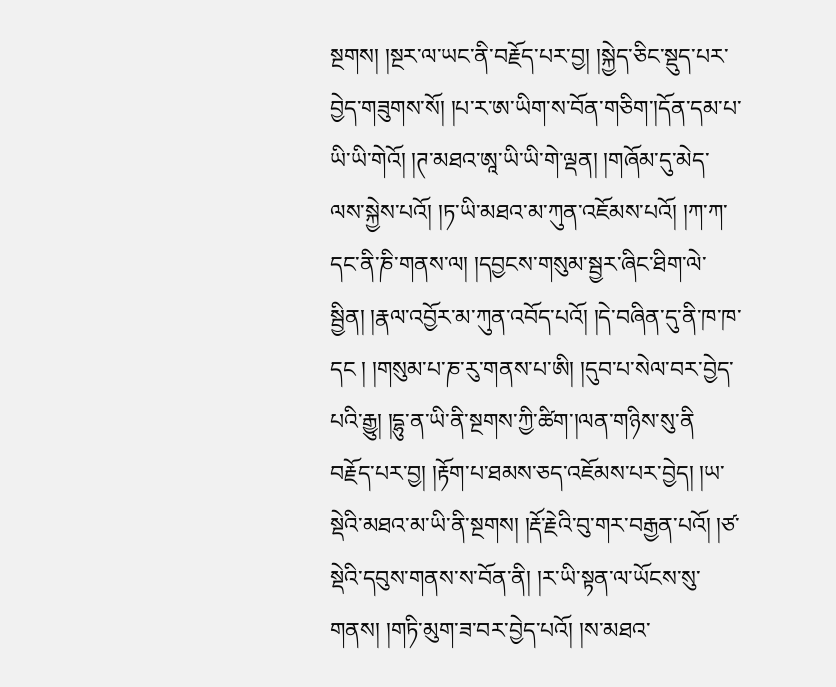སྔགས། །སྔར་ལ་ཡང་ནི་བརྗོད་པར་བྱ། །སྐྱེད་ཅིང་སྡུད་པར་བྱེད་གཟུགས་སོ། །པ་ར་ཨ་ཡིག་ས་བོན་གཅིག་།དོན་དམ་པ་ཡི་ཡི་གེའོ། །ཊ་མཐའ་ཨཱ་ཡི་ཡི་གེ་ལྡན། །གཞོམ་དུ་མེད་ལས་སྐྱེས་པའོ། །ཏ་ཡི་མཐའ་མ་ཀུན་འཇོམས་པའོ། །ཀ་ཀ་དང་ནི་ཎི་གནས་ལ། །དབྱངས་གསུམ་སྦྱར་ཞིང་ཐིག་ལེ་སྦྱིན། །རྣལ་འབྱོར་མ་ཀུན་འབོད་པའོ། །དེ་བཞིན་དུ་ནི་ཁ་ཁ་དང ། །གསུམ་པ་ཎ་རུ་གནས་པ་ཨི། །དུབ་པ་སེལ་བར་བྱེད་པའི་རྒྱུ། །དྷུ་ན་ཡི་ནི་སྔགས་ཀྱི་ཚིག་།ལན་གཉིས་སུ་ནི
བརྗོད་པར་བྱ། །རྟོག་པ་ཐམས་ཅད་འཇོམས་པར་བྱེད། །ཡ་སྡེའི་མཐའ་མ་ཡི་ནི་སྔགས། །རྡོ་རྗེའི་བུ་གར་བརྒྱན་པའོ། །ཙ་སྡེའི་དབུས་གནས་ས་བོན་ནི། །ར་ཡི་སྟན་ལ་ཡོངས་སུ་གནས། །གཏི་མུག་ཟ་བར་བྱེད་པའོ། །ས་མཐའ་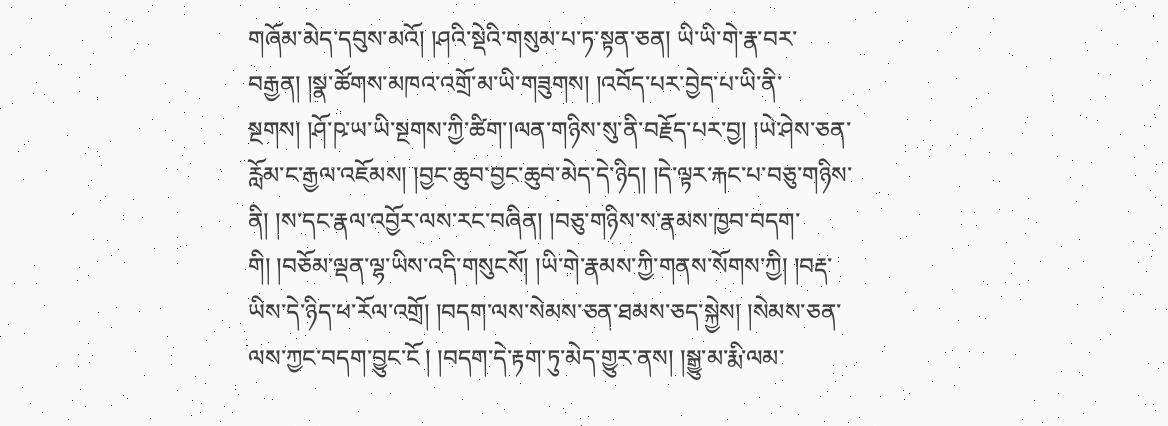གཞོམ་མེད་དབུས་མའོ། །ཤའི་སྡེའི་གསུམ་པ་ཏ་སྟན་ཅན། ཡི་ཡི་གེ་རྣ་བར་བརྒྱན། །སྣ་ཚོགས་མཁའ་འགྲོ་མ་ཡི་གཟུགས། །འབོད་པར་བྱེད་པ་ཡི་ནི་སྔགས། །ཤོ་ཥ་ཡ་ཡི་སྔགས་ཀྱི་ཚིག་།ལན་གཉིས་སུ་ནི་བརྗོད་པར་བྱ། །ཡེ་ཤེས་ཅན་རློམ་ང་རྒྱལ་འཇོམས། །བྱང་ཆུབ་བྱང་ཆུབ་མེད་དེ་ཉིད། །དེ་ལྟར་རྐང་པ་བཅུ་གཉིས་ནི། །ས་དང་རྣལ་འབྱོར་ལས་རང་བཞིན། །བཅུ་གཉིས་ས་རྣམས་ཁྱབ་བདག་གི། །བཅོམ་ལྡན་ལྷ་ཡིས་འདི་གསུངསོ། །ཡི་གེ་རྣམས་ཀྱི་གནས་སོགས་ཀྱི། །བརྡ་ཡིས་དེ་ཉིད་ཕ་རོལ་འགྲོ། །བདག་ལས་སེམས་ཅན་ཐམས་ཅད་སྐྱེས། །སེམས་ཅན་ལས་ཀྱང་བདག་བྱུང་ངོ ། །བདག་དེ་རྟག་ཏུ་མེད་གྱུར་ནས། །སྒྱུ་མ་རྨི་ལམ་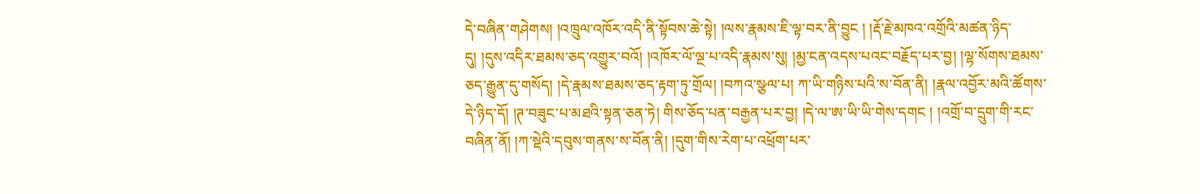དེ་བཞིན་གཤེགས། །འཁྲུལ་འཁོར་འདི་ནི་སྟོབས་ཆེ་སྟེ། །ལས་རྣམས་ཇི་ལྟ་བར་ནི་བྱུང ། །རྡོ་རྗེ་མཁའ་འགྲོའི་མཚན་ཉིད་དུ། །དུས་འདིར་ཐམས་ཅད་འགྱུར་བའོ། །འཁོར་ལོ་ལྔ་པ་འདི་རྣམས་སུ། །མྱ་ངན་འདས་པའང་བརྗོད་པར་བྱ། །ལྷ་སོགས་ཐམས་ཅད་རྒྱུན་དུ་གསོད། །དེ་རྣམས་ཐམས་ཅད་རྟག་ཏུ་གྲོལ། །བཀའ་སྩལ་པ། ཀ་ཡི་གཉིས་པའི་ས་བོན་ནི། །རྣལ་འབྱོར་མའི་ཚོགས་དེ་ཉིད་དོ། །ཊ་བཟུང་པ་མཐའི་སྟན་ཅན་ཏེ། གིས་ཅོད་པན་བརྒྱན་པར་བྱ། །དེ་ལ་ཨ་ཡི་ཡི་གེས་དགང ། །འགྲོ་བ་དྲུག་གི་རང་བཞིན་ནོ། །ཀ་སྡེའི་དབུས་གནས་ས་བོན་ནི། །དུག་གིས་རེག་པ་འཕྲོག་པར་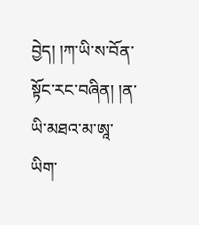བྱེད། །ཀ་ཡི་ས་བོན་སྟོང་རང་བཞིན། །ན་ཡི་མཐའ་མ་ཨཱ་ཡིག་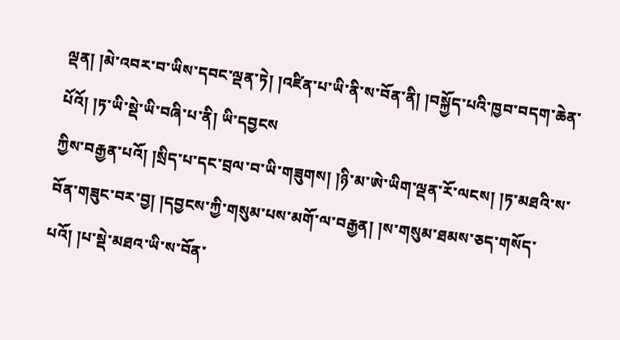ལྡན། །མེ་འབར་བ་ཡིས་དབང་ལྡན་ཏེ། །འཛིན་པ་ཡི་ནི་ས་བོན་ནི། །བསྐྱོད་པའི་ཁྱབ་བདག་ཆེན་པོའོ། །ཏ་ཡི་སྡེ་ཡི་བཞི་པ་ནི། ཡི་དབྱངས
ཀྱིས་བརྒྱན་པའོ། །སྲིད་པ་དང་བྲལ་བ་ཡི་གཟུགས། །ཉི་མ་ཨེ་ཡིག་ལྡན་རོ་ལངས། །ཏ་མཐའི་ས་བོན་གཟུང་བར་བྱ། །དབྱངས་ཀྱི་གསུམ་པས་མགོ་ལ་བརྒྱན། །ས་གསུམ་ཐམས་ཅད་གསོད་པའོ། །པ་སྡེ་མཐའ་ཡི་ས་བོན་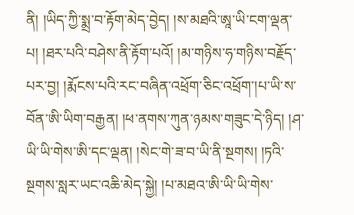ནི། །ཡིད་ཀྱི་སྨྲ་བ་རྟོག་མེད་བྱེད། །ས་མཐའི་ཨཱ་ཡི་ངག་ལྡན་པ། །ཐར་པའི་བཤེས་ནི་རྟོག་པའོ། །མ་གཉིས་ཧ་གཉིས་བརྗོད་པར་བྱ། །རྨོངས་པའི་རང་བཞིན་འཕྲོག་ཅིང་འཕྲོག་།པ་ཡི་ས་བོན་ཨི་ཡིག་བརྒྱན། །ཕ་ནགས་ཀུན་ཉམས་གཟུང་དེ་ཉིད། །ཤ་ཡི་ཡི་གེས་ཨི་དང་ལྡན། །སེང་གེ་ཟ་བ་ཡི་ནི་སྔགས། །ཏའི་སྔགས་སླར་ཡང་འཆི་མེད་སྐྱེ། །པ་མཐའ་ཨི་ཡི་ཡི་གེས་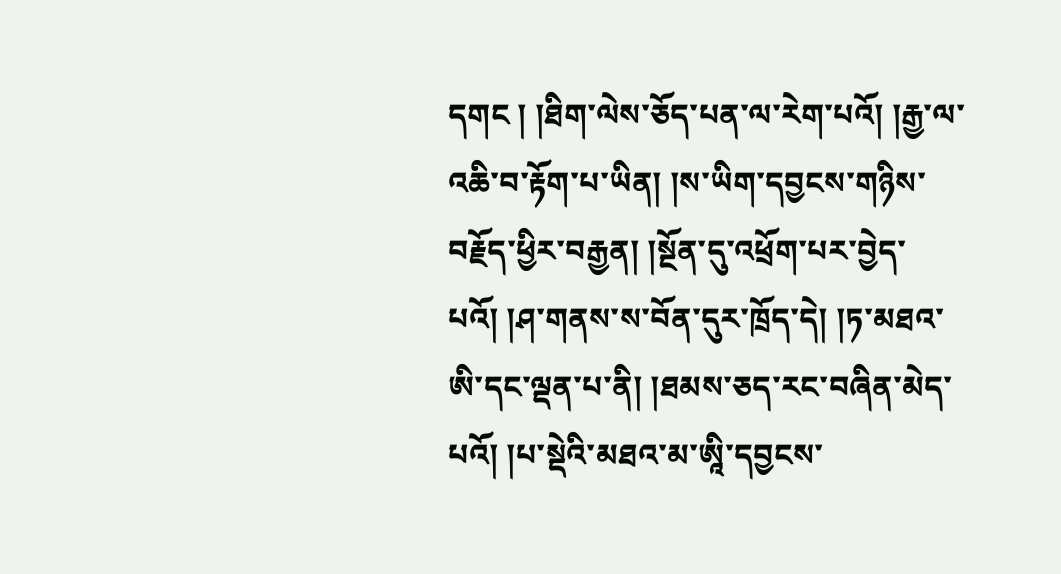དགང ། །ཐིག་ལེས་ཅོད་པན་ལ་རེག་པའོ། །རྒྱ་ལ་འཆི་བ་རྟོག་པ་ཡིན། །ས་ཡིག་དབྱངས་གཉིས་བརྗོད་ཕྱིར་བརྒྱན། །སྔོན་དུ་འཕྲོག་པར་བྱེད་པའོ། །ཤ་གནས་ས་བོན་དུར་ཁྲོད་དེ། །ཏ་མཐའ་ཨི་དང་ལྡན་པ་ནི། །ཐམས་ཅད་རང་བཞིན་མེད་པའོ། །པ་སྡེའི་མཐའ་མ་ཨཱི་དབྱངས་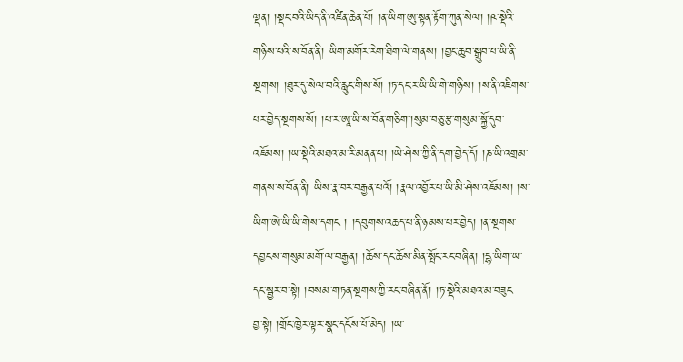ལྡན། །སྡང་བའི་ཡིད་ནི་འཛིན་ཆེན་པོ། །ན་ཡིག་ཨུ་སྟན་རྟོག་ཀུན་སེལ། །ཥ་སྡེའི་གཉིས་པའི་ས་བོན་ནི། ཡིག་མགོར་རེག་ཐིག་ལེ་གནས། །བྱང་ཆུབ་སྒྲུབ་པ་ཡི་ནི་སྔགས། །ཐུར་དུ་སེལ་བའི་རླུང་གིས་སོ། །ཏ་དང་ར་ཡི་ཡི་གེ་གཉིས། །ས་ནི་འཇིགས་པར་བྱེད་སྔགས་སོ། །པ་ར་ཨཱ་ཡི་ས་བོན་གཅིག་།སུམ་བཅུ་རྩ་གསུམ་སྐྱོ་དུབ་འཇོམས། །ཡ་སྡེའི་མཐའ་མ་རི་མནན་པ། །ཡེ་ཤེས་ཀྱི་ནི་དག་བྱེད་དོ། །ཎ་ཡི་འགྲམ་གནས་ས་བོན་ནི། ཡིས་རྣ་བར་བརྒྱན་པའོ། །རྣལ་འབྱོར་པ་ཡི་མི་ཤེས་འཇོམས། །ས་ཡིག་ཨེ་ཡི་ཡི་གེས་དགང ། །དབུགས་འཆད་པ་ནི་ཉམས་པར་བྱེད། །ན་སྔགས་དབྱངས་གསུམ་མགོ་ལ་བརྒྱན། །ཆོས་དང་ཆོས་མིན་སྤོང་རང་བཞིན། །དྷ་ཡིག་ཡ་དང་སྦྱར་བ་སྟེ། །བསམ་གཏན་སྔགས་ཀྱི་རང་བཞིན་ནོ། །ཏ་སྡེའི་མཐའ་མ་བཟུང
བྱ་སྟེ། །གྲོང་ཁྱེར་ལྟར་སྣང་དངོས་པོ་མེད། །ཡ་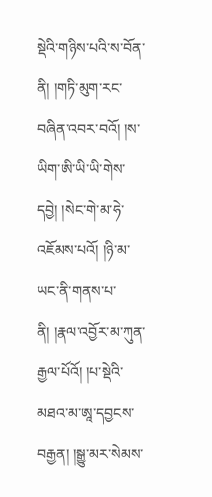སྡེའི་གཉིས་པའི་ས་བོན་ནི། །གཏི་མུག་རང་བཞིན་འབར་བའོ། །ས་ཡིག་ཨི་ཡི་ཡི་གེས་དབྱེ། །སེང་གེ་མ་ཧེ་འཇོམས་པའོ། །ཉི་མ་ཡང་ནི་གནས་པ་ནི། །རྣལ་འབྱོར་མ་ཀུན་རྒྱལ་པོའོ། །པ་སྡེའི་མཐའ་མ་ཨཱ་དབྱངས་བརྒྱན། །སྒྱུ་མར་སེམས་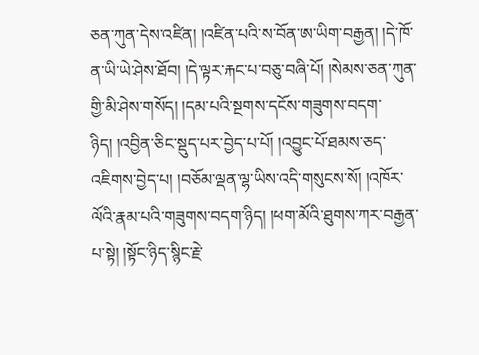ཅན་ཀུན་དེས་འཛིན། །འཛིན་པའི་ས་བོན་ཨ་ཡིག་བརྒྱན། །དེ་ཁོ་ན་ཡི་ཡེ་ཤེས་ཐོབ། །དེ་ལྟར་རྐང་པ་བཅུ་བཞི་པོ། །སེམས་ཅན་ཀུན་གྱི་མི་ཤེས་གསོད། །དམ་པའི་སྔགས་དངོས་གཟུགས་བདག་ཉིད། །འབྱིན་ཅིང་སྡུད་པར་བྱེད་པ་པོ། །འབྱུང་པོ་ཐམས་ཅད་འཇིགས་བྱེད་པ། །བཅོམ་ལྡན་ལྷ་ཡིས་འདི་གསུངས་སོ། །འཁོར་ལོའི་རྣམ་པའི་གཟུགས་བདག་ཉིད། །ཕག་མོའི་ཐུགས་ཀར་བརྒྱན་པ་སྟེ། །སྟོང་ཉིད་སྙིང་རྗེ་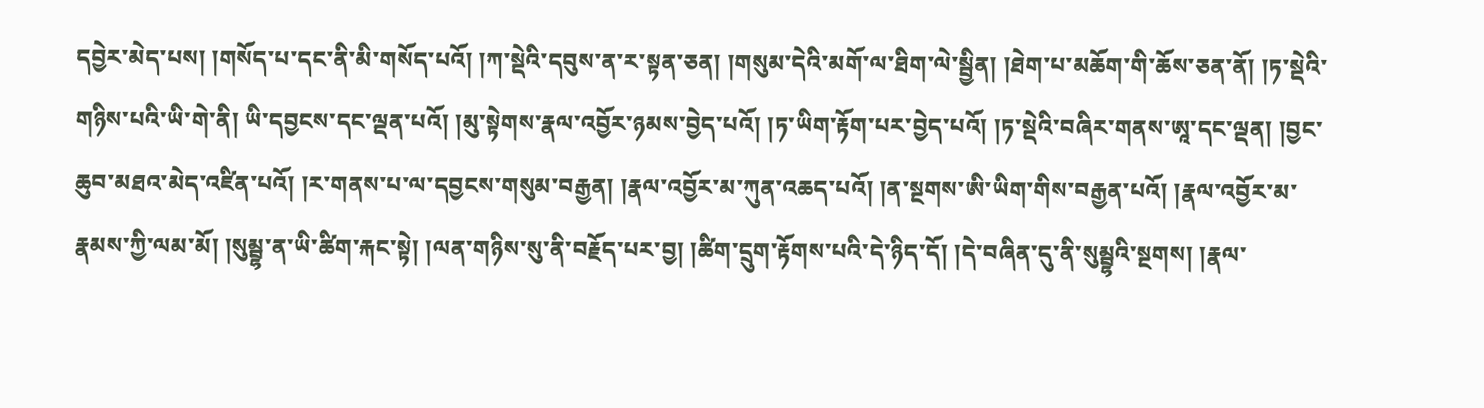དབྱེར་མེད་པས། །གསོད་པ་དང་ནི་མི་གསོད་པའོ། །ཀ་སྡེའི་དབུས་ན་ར་སྟན་ཅན། །གསུམ་དེའི་མགོ་ལ་ཐིག་ལེ་སྦྱིན། །ཐེག་པ་མཆོག་གི་ཆོས་ཅན་ནོ། །ཏ་སྡེའི་གཉིས་པའི་ཡི་གེ་ནི། ཡི་དབྱངས་དང་ལྡན་པའོ། །མུ་སྟེགས་རྣལ་འབྱོར་ཉམས་བྱེད་པའོ། །ཏ་ཡིག་རྟོག་པར་བྱེད་པའོ། །ཏ་སྡེའི་བཞིར་གནས་ཨཱ་དང་ལྡན། །བྱང་ཆུབ་མཐའ་མེད་འཛིན་པའོ། །ར་གནས་པ་ལ་དབྱངས་གསུམ་བརྒྱན། །རྣལ་འབྱོར་མ་ཀུན་འཆད་པའོ། །ན་སྔགས་ཨི་ཡིག་གིས་བརྒྱན་པའོ། །རྣལ་འབྱོར་མ་རྣམས་ཀྱི་ལམ་མོ། །སུམྦྷ་ན་ཡི་ཚིག་རྐང་སྟེ། །ལན་གཉིས་སུ་ནི་བརྗོད་པར་བྱ། །ཚིག་དྲུག་རྟོགས་པའི་དེ་ཉིད་དོ། །དེ་བཞིན་དུ་ནི་སུམྦྷའི་སྔགས། །རྣལ་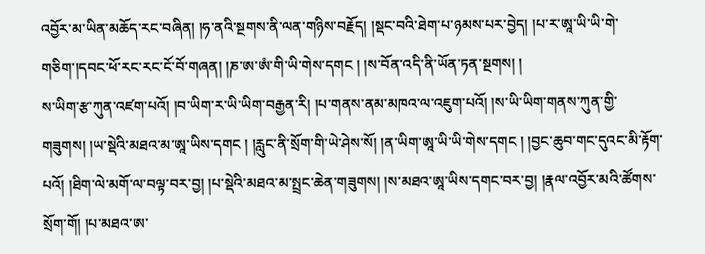འབྱོར་མ་ཡིན་མཆོད་རང་བཞིན། །ཧ་ནའི་སྔགས་ནི་ལན་གཉིས་བརྗོད། །སྡང་བའི་ཐེག་པ་ཉམས་པར་བྱེད། །པ་ར་ཨཱ་ཡི་ཡི་གེ་གཅིག་།དབང་ཕོ་རང་རང་ངོ་བོ་གཞན། །ཎ་ཨ་ཨཾ་གི་ཡི་གེས་དགང ། །ས་བོན་འདི་ནི་ཡོན་ཏན་སྔགས། །
ས་ཡིག་རྩ་ཀུན་འཛག་པའོ། །བ་ཡིག་ར་ཡི་ཡིག་བརྒྱན་རི། །པ་གནས་ནམ་མཁའ་ལ་འཇུག་པའོ། །ས་ཡི་ཡིག་གནས་ཀུན་གྱི་གཟུགས། །ཡ་སྡེའི་མཐའ་མ་ཨཱ་ཡིས་དགང ། །རླུང་ནི་སྲོག་གི་ཡེ་ཤེས་སོ། །ན་ཡིག་ཨཱ་ཡི་ཡི་གེས་དགང ། །བྱང་ཆུབ་གང་དུའང་མི་རྟོག་པའོ། །ཐིག་ལེ་མགོ་ལ་བལྟ་བར་བྱ། །པ་སྡེའི་མཐའ་མ་སྤྲང་ཆེན་གཟུགས། །ས་མཐའ་ཨཱ་ཡིས་དགང་བར་བྱ། །རྣལ་འབྱོར་མའི་ཚོགས་སྲོག་གོ། །པ་མཐའ་ཨ་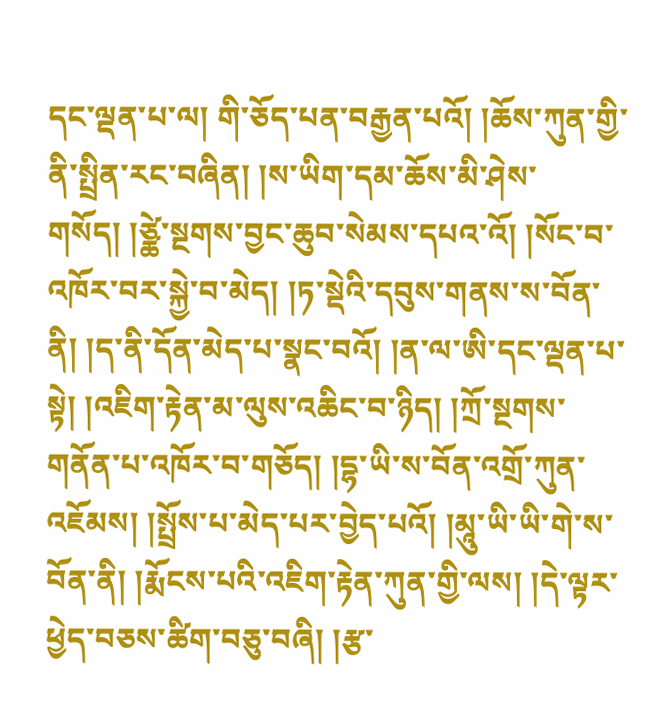དང་ལྡན་པ་ལ། གི་ཅོད་པན་བརྒྱན་པའོ། །ཆོས་ཀུན་གྱི་ནི་སྤྲིན་རང་བཞིན། །ས་ཡིག་དམ་ཆོས་མི་ཤེས་གསོད། །ཙྪེ་སྔགས་བྱང་ཆུབ་སེམས་དཔའ་འོ། །སོང་བ་འཁོར་བར་སྐྱེ་བ་མེད། །ཏ་སྡེའི་དབུས་གནས་ས་བོན་ནི། །ད་ནི་དོན་མེད་པ་སྣང་བའོ། །ན་ལ་ཨི་དང་ལྡན་པ་སྟེ། །འཇིག་རྟེན་མ་ལུས་འཆིང་བ་ཉིད། །ཀྲོ་སྔགས་གནོན་པ་འཁོར་བ་གཅོད། །དྷ་ཡི་ས་བོན་འགྲོ་ཀུན་འཇོམས། །སྤྲོས་པ་མེད་པར་བྱེད་པའོ། །མཱུ་ཡི་ཡི་གེ་ས་བོན་ནི། །རྨོངས་པའི་འཇིག་རྟེན་ཀུན་གྱི་ལས། །དེ་ལྟར་ཕྱེད་བཅས་ཚིག་བཅུ་བཞི། །རྩ་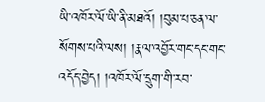ཡི་འཁོར་ལོ་ཡི་ནི་མཐའོ། །བུམ་པ་ཅན་ལ་སོགས་པའི་ལས། །རྣལ་འབྱོར་གང་དང་གང་འདོད་བྱེད། །འཁོར་ལོ་དྲུག་གི་རབ་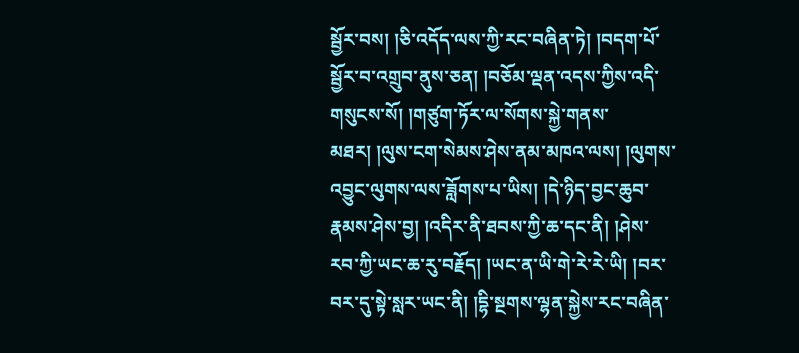སྦྱོར་བས། །ཅི་འདོད་ལས་ཀྱི་རང་བཞིན་ཏེ། །བདག་པོ་སྦྱོར་བ་འགྲུབ་ནུས་ཅན། །བཅོམ་ལྡན་འདས་ཀྱིས་འདི་གསུངས་སོ། །གཙུག་ཏོར་ལ་སོགས་སྐྱེ་གནས་མཐར། །ལུས་ངག་སེམས་ཤེས་ནམ་མཁའ་ལས། །ལུགས་འབྱུང་ལུགས་ལས་ཟློགས་པ་ཡིས། །དེ་ཉིད་བྱང་ཆུབ་རྣམས་ཤེས་བྱ། །འདིར་ནི་ཐབས་ཀྱི་ཆ་དང་ནི། །ཤེས་རབ་ཀྱི་ཡང་ཆ་རུ་བརྗོད། །ཡང་ན་ཡི་གེ་རེ་རེ་ཡི། །བར་བར་དུ་སྟེ་སླར་ཡང་ནི། །དྷི་སྔགས་ལྷན་སྐྱེས་རང་བཞིན་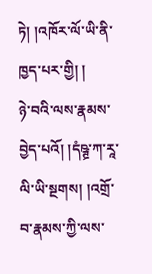ཏེ། །འཁོར་ལོ་ཡི་ནི་ཁྱད་པར་གྱི། །
ཉེ་བའི་ལས་རྣམས་བྱེད་པའོ། །དཾཥྚྲ་ཀ་རཱ་ལི་ཡི་སྔགས། །འགྲོ་བ་རྣམས་ཀྱི་ལས་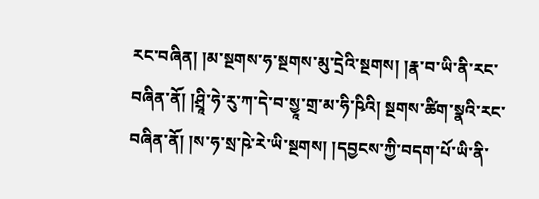རང་བཞིན། །མ་སྔགས་ཧ་སྔགས་མུ་དྲེའི་སྔགས། །རྣ་བ་ཡི་ནི་རང་བཞིན་ནོ། །ཤྲཱི་ཧེ་རུ་ཀ་དེ་བ་སྱཱ་གྲ་མ་ཧི་ཥིའི། སྔགས་ཚིག་སྣའི་རང་བཞིན་ནོ། །ས་ཧ་སྲ་ཥེ་རེ་ཡི་སྔགས། །དབྱངས་ཀྱི་བདག་པོ་ཡི་ནི་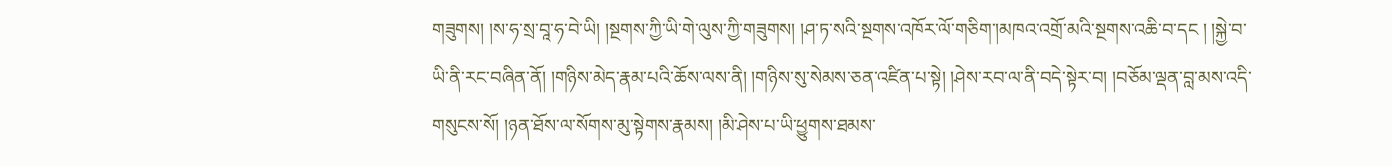གཟུགས། །ས་ཧ་སྲ་བཱ་ཧ་བེ་ཡི། །སྔགས་ཀྱི་ཡི་གེ་ལུས་ཀྱི་གཟུགས། །ཤ་ཏ་སའི་སྔགས་འཁོར་ལོ་གཅིག་།མཁའ་འགྲོ་མའི་སྔགས་འཆི་བ་དང ། །སྐྱེ་བ་ཡི་ནི་རང་བཞིན་ནོ། །གཉིས་མེད་རྣམ་པའི་ཆོས་ལས་ནི། །གཉིས་སུ་སེམས་ཅན་འཛིན་པ་སྟེ། །ཤེས་རབ་ལ་ནི་བདེ་སྟེར་བ། །བཅོམ་ལྡན་བླ་མས་འདི་གསུངས་སོ། །ཉན་ཐོས་ལ་སོགས་མུ་སྟེགས་རྣམས། །མི་ཤེས་པ་ཡི་ཕྱུགས་ཐམས་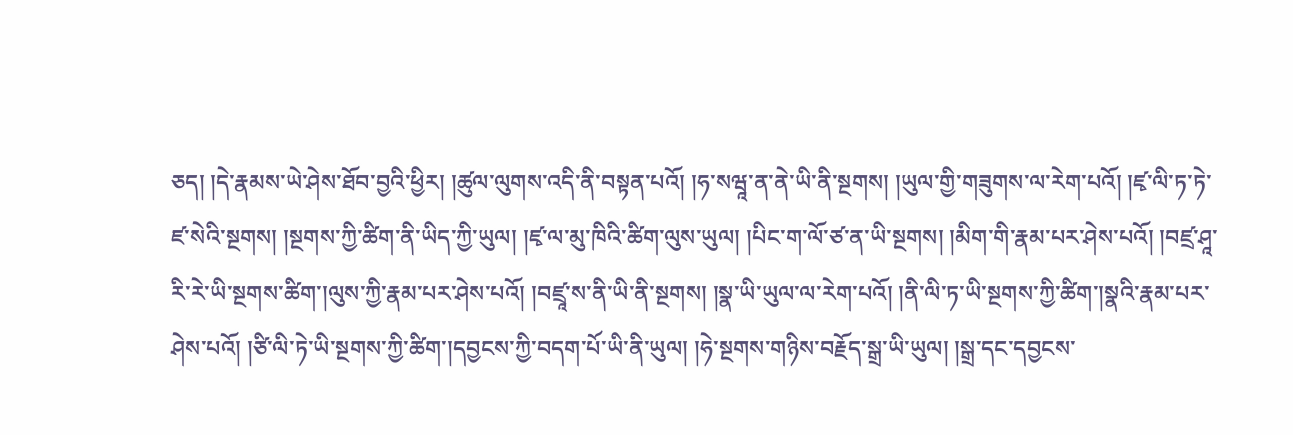ཅད། །དེ་རྣམས་ཡེ་ཤེས་ཐོབ་བྱའི་ཕྱིར། །ཚུལ་ལུགས་འདི་ནི་བསྟན་པའོ། །ཧ་སཝཱ་ན་ནེ་ཡི་ནི་སྔགས། །ཡུལ་གྱི་གཟུགས་ལ་རེག་པའོ། །ཛྭ་ལི་ཏ་ཏེ་ཛ་སེའི་སྔགས། །སྔགས་ཀྱི་ཚིག་ནི་ཡིད་ཀྱི་ཡུལ། །ཛྭ་ལ་མུ་ཁིའི་ཚིག་ལུས་ཡུལ། །པིང་ག་ལོ་ཙ་ན་ཡི་སྔགས། །མིག་གི་རྣམ་པར་ཤེས་པའོ། །བཛྲ་ཤཱ་རི་རེ་ཡི་སྔགས་ཚིག་།ལུས་ཀྱི་རྣམ་པར་ཤེས་པའོ། །བཛྲཱ་ས་ནི་ཡི་ནི་སྔགས། །སྣ་ཡི་ཡུལ་ལ་རེག་པའོ། །ནི་ལི་ཏ་ཡི་སྔགས་ཀྱི་ཚིག་།སྣའི་རྣམ་པར་ཤེས་པའོ། །ཙི་ལི་ཏེ་ཡི་སྔགས་ཀྱི་ཚིག་།དབྱངས་ཀྱི་བདག་པོ་ཡི་ནི་ཡུལ། །ཧེ་སྔགས་གཉིས་བརྗོད་སྒྲ་ཡི་ཡུལ། །སྒྲ་དང་དབྱངས་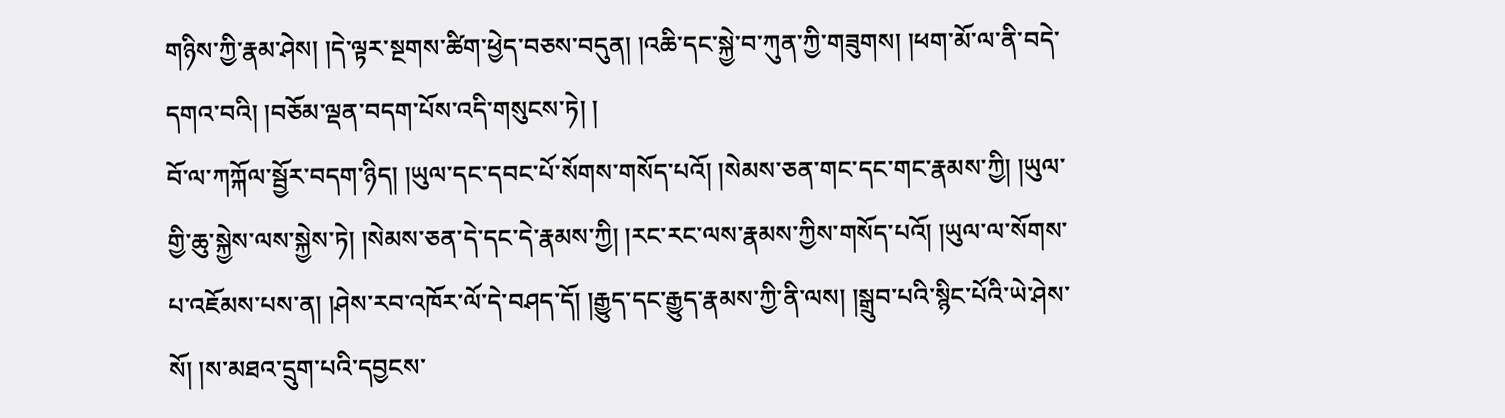གཉིས་ཀྱི་རྣམ་ཤེས། །དེ་ལྟར་སྔགས་ཚིག་ཕྱེད་བཅས་བདུན། །འཆི་དང་སྐྱེ་བ་ཀུན་ཀྱི་གཟུགས། །ཕག་མོ་ལ་ནི་བདེ་དགའ་བའི། །བཅོམ་ལྡན་བདག་པོས་འདི་གསུངས་ཏེ། །
བོ་ལ་ཀཀྐོལ་སྦྱོར་བདག་ཉིད། །ཡུལ་དང་དབང་པོ་སོགས་གསོད་པའོ། །སེམས་ཅན་གང་དང་གང་རྣམས་ཀྱི། །ཡུལ་གྱི་ཆུ་སྐྱེས་ལས་སྐྱེས་ཏེ། །སེམས་ཅན་དེ་དང་དེ་རྣམས་ཀྱི། །རང་རང་ལས་རྣམས་ཀྱིས་གསོད་པའོ། །ཡུལ་ལ་སོགས་པ་འཇོམས་པས་ན། །ཤེས་རབ་འཁོར་ལོ་དེ་བཤད་དོ། །རྒྱུད་དང་རྒྱུད་རྣམས་ཀྱི་ནི་ལས། །སྒྲུབ་པའི་སྙིང་པོའི་ཡེ་ཤེས་སོ། །ས་མཐའ་དྲུག་པའི་དབྱངས་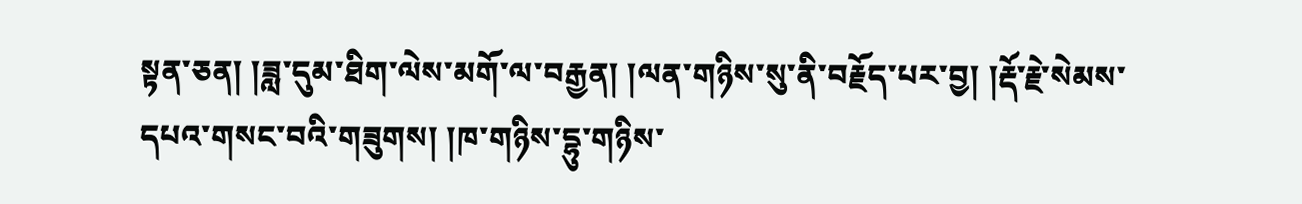སྟན་ཅན། །ཟླ་དུམ་ཐིག་ལེས་མགོ་ལ་བརྒྱན། །ལན་གཉིས་སུ་ནི་བརྗོད་པར་བྱ། །རྡོ་རྗེ་སེམས་དཔའ་གསང་བའི་གཟུགས། །ཁ་གཉིས་དྷུ་གཉིས་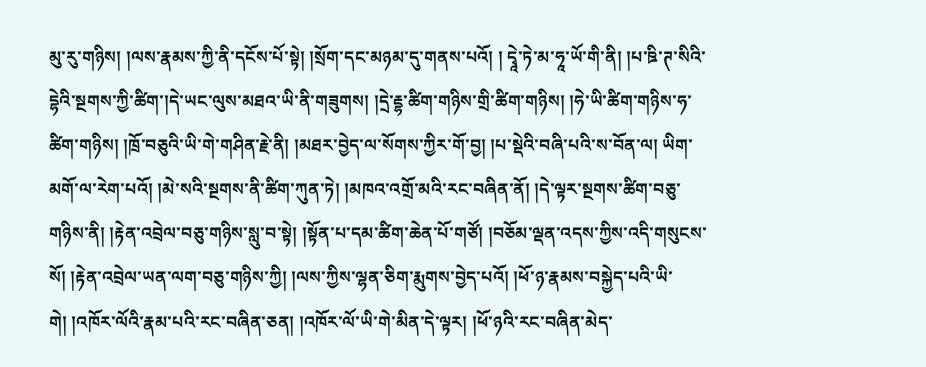མུ་རུ་གཉིས། །ལས་རྣམས་ཀྱི་ནི་དངོས་པོ་སྟེ། །སྲོག་དང་མཉམ་དུ་གནས་པའོ། ། དྭཱེ་ཏེ་མ་ཧཱ་ཡོ་གི་ནི། །པ་ཋི་ཊ་སིའི་དྷེའི་སྔགས་ཀྱི་ཚིག་།དེ་ཡང་ལུས་མཐའ་ཡི་ནི་གཟུགས། །དྲེ་རྡྷ་ཚིག་གཉིས་གྲི་ཚིག་གཉིས། །ཧེ་ཡི་ཚིག་གཉིས་ཧ་ཚིག་གཉིས། །ཁྲོ་བཅུའི་ཡི་གེ་གཤིན་རྗེ་ནི། །མཐར་བྱེད་ལ་སོགས་ཀྱིར་གོ་བྱ། །པ་སྡེའི་བཞི་པའི་ས་བོན་ལ། ཡིག་མགོ་ལ་རེག་པའོ། །མེ་སའི་སྔགས་ནི་ཚིག་ཀུན་ཏེ། །མཁའ་འགྲོ་མའི་རང་བཞིན་ནོ། །དེ་ལྟར་སྔགས་ཚིག་བཅུ་གཉིས་ནི། །རྟེན་འབྲེལ་བཅུ་གཉིས་སླུ་བ་སྟེ། །སྟོན་པ་དམ་ཚིག་ཆེན་པོ་གཙོ། །བཅོམ་ལྡན་འདས་ཀྱིས་འདི་གསུངས་སོ། །རྟེན་འབྲེལ་ཡན་ལག་བཅུ་གཉིས་ཀྱི། །ལས་ཀྱིས་ལྷན་ཅིག་རྨུགས་བྱེད་པའོ། །ཕོ་ཉ་རྣམས་བསྐྱེད་པའི་ཡི་གེ། །འཁོར་ལོའི་རྣམ་པའི་རང་བཞིན་ཅན། །འཁོར་ལོ་ཡི་གེ་མིན་དེ་ལྟར། །ཕོ་ཉའི་རང་བཞིན་མེད་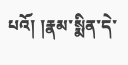པའོ། །རྣམ་སྨིན་དེ་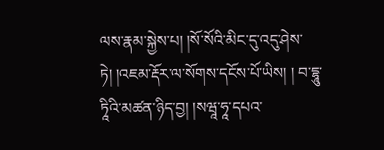ལས་རྣམ་སྐྱེས་པ། །སོ་སོའི་མིང་དུ་འདུ་ཤེས་ཏེ། །འཇམ་རྡོར་ལ་སོགས་དངོས་པོ་ཡིས། ། བ་དྷཱུ་ཏཱིའི་མཚན་ཉིད་བྱ། །སཝཱ་ཧཱ་དཔའ་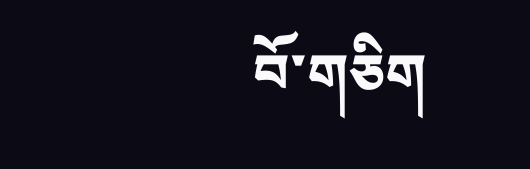བོ་གཅིག